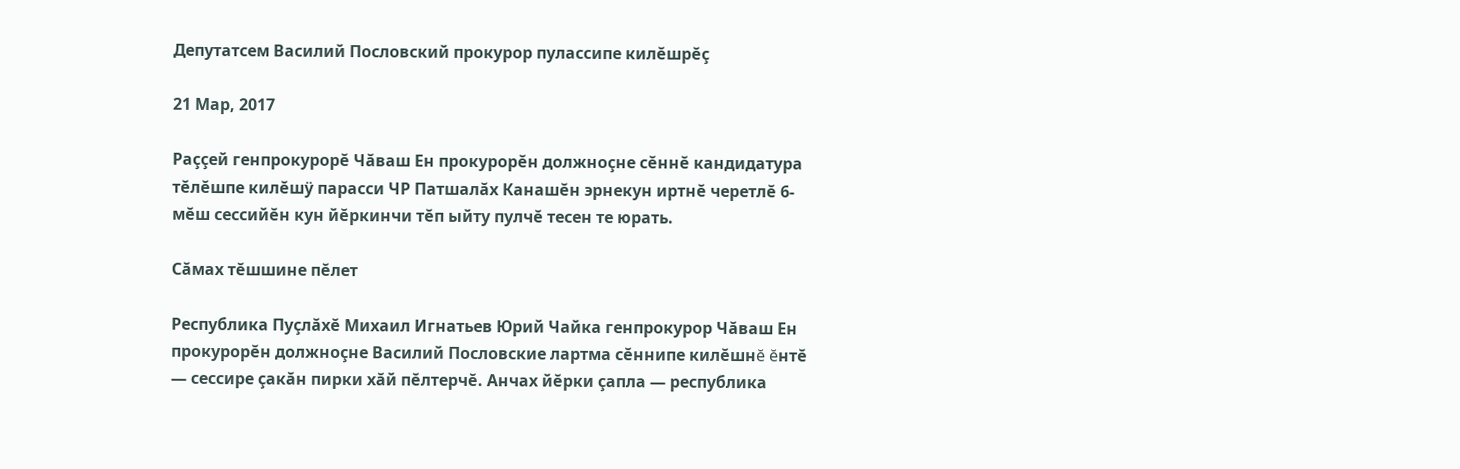Депутатсем Василий Пословский прокурор пулассипе килĕшрĕç

21 Мар, 2017

Раççей генпрокурорĕ Чăваш Ен прокурорĕн должноçне сĕннĕ кандидатура тĕлĕшпе килĕшÿ парасси ЧР Патшалăх Канашĕн эрнекун иртнĕ черетлĕ 6-мĕш сессийĕн кун йĕркинчи тĕп ыйту пулчĕ тесен те юрать.

Сăмах тĕшшине пĕлет

Республика Пуçлăхĕ Михаил Игнатьев Юрий Чайка генпрокурор Чăваш Ен прокурорĕн должноçне Василий Пословские лартма сĕннипе килĕшнĕ ĕнтĕ — сессире çакăн пирки хăй пĕлтерчĕ. Анчах йĕрки çапла — республика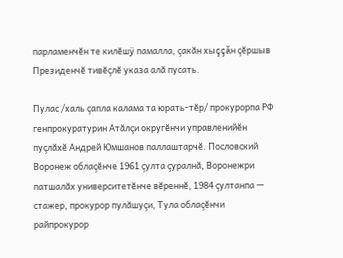парламенчĕн те килĕшÿ памалла, çакăн хыççăн çĕршыв Президенчĕ тивĕçлĕ указа алă пусать.

Пулас /халь çапла калама та юрать-тĕр/ прокурорпа РФ генпрокуратурин Атăлçи округĕнчи управленийĕн пуçлăхĕ Андрей Юмшанов паллаштарчĕ. Пословский Воронеж облаçĕнче 1961 çулта çуралнă, Воронежри патшалăх университетĕнче вĕреннĕ, 1984 çултанпа — стажер, прокурор пулăшуçи, Тула облаçĕнчи райпрокурор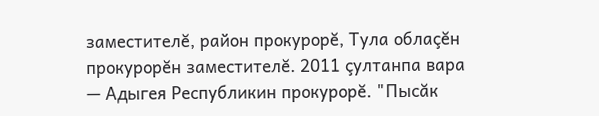заместителĕ, район прокурорĕ, Тула облаçĕн прокурорĕн заместителĕ. 2011 çултанпа вара — Адыгея Республикин прокурорĕ. "Пысăк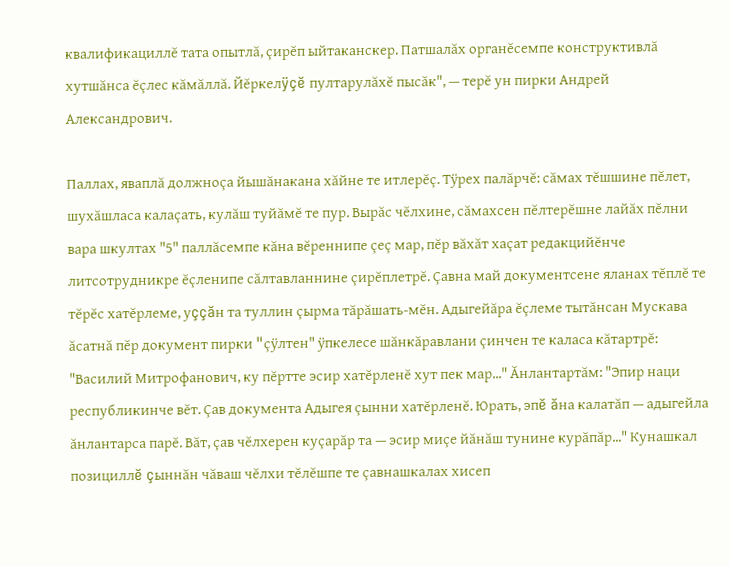квалификациллĕ тата опытлă, çирĕп ыйтаканскер. Патшалăх органĕсемпе конструктивлă хутшăнса ĕçлес кăмăллă. Йĕркелÿçĕ пултарулăхĕ пысăк", — терĕ ун пирки Андрей Александрович.

Паллах, яваплă должноçа йышăнакана хăйне те итлерĕç. Тÿрех палăрчĕ: сăмах тĕшшине пĕлет, шухăшласа калаçать, кулăш туйăмĕ те пур. Вырăс чĕлхине, сăмахсен пĕлтерĕшне лайăх пĕлни вара шкултах "5" паллăсемпе кăна вĕреннипе çеç мар, пĕр вăхăт хаçат редакцийĕнче литсотрудникре ĕçленипе сăлтавланнине çирĕплетрĕ. Çавна май документсене яланах тĕплĕ те тĕрĕс хатĕрлеме, уççăн та туллин çырма тăрăшать-мĕн. Адыгейăра ĕçлеме тытăнсан Мускава ăсатнă пĕр документ пирки "çÿлтен" ÿпкелесе шăнкăравлани çинчен те каласа кăтартрĕ: "Василий Митрофанович, ку пĕртте эсир хатĕрленĕ хут пек мар..." Ăнлантартăм: "Эпир наци республикинче вĕт. Çав документа Адыгея çынни хатĕрленĕ. Юрать, эпĕ ăна калатăп — адыгейла ăнлантарса парĕ. Вăт, çав чĕлхерен куçарăр та — эсир миçе йăнăш тунине курăпăр..." Кунашкал позициллĕ çыннăн чăваш чĕлхи тĕлĕшпе те çавнашкалах хисеп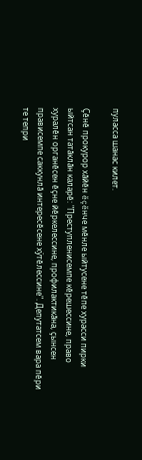пуласса шанас килет.

Çĕнĕ прокурор хăйĕн ĕçĕнче мĕнле ыйтусене тĕпе хурасси пирки ыйтсан татăклăн каларĕ: "Преступленисемпе кĕрешессине, право хуралĕн органĕсен ĕçне йĕркелессине, профилактикăна, çынсен прависемпе саккунлă интересĕсене хÿтĕлессине". Депутатсем вара пĕри те тепри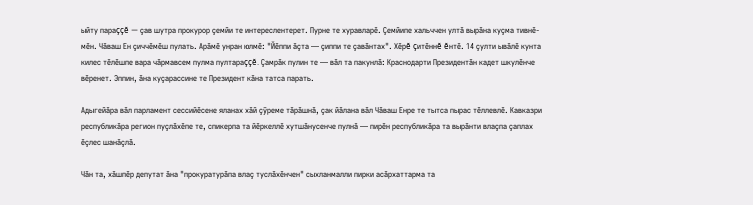ыйту параççĕ — çав шутра прокурор çемйи те интереслентерет. Пурне те хуравларĕ. Çемйипе хальччен ултă вырăна куçма тивнĕ-мĕн. Чăваш Ен çиччĕмĕш пулать. Арăмĕ унран юлмĕ: "Йĕппи ăçта — çиппи те çавăнтах". Хĕрĕ çитĕннĕ ĕнтĕ. 14 çулти ывăлĕ кунта килес тĕлĕшпе вара чăрмавсем пулма пултараççĕ. Çамрăк пулин те — вăл та пакунлă: Краснодарти Президентăн кадет шкулĕнче вĕренет. Эппин, ăна куçарассине те Президент кăна татса парать.

Адыгейăра вăл парламент сессийĕсене яланах хăй çÿреме тăрăшнă, çак йăлана вăл Чăваш Енре те тытса пырас тĕллевлĕ. Кавказри республикăра регион пуçлăхĕпе те, спикерпа та йĕркеллĕ хутшăнусенче пулнă — пирĕн республикăра та вырăнти влаçпа çаплах ĕçлес шанăçлă.

Чăн та, хăшпĕр депутат ăна "прокуратурăпа влаç туслăхĕнчен" сыхланмалли пирки асăрхаттарма та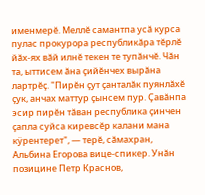именмерĕ. Меллĕ самантпа усă курса пулас прокурора республикăра тĕрлĕ йăх-ях вăй илнĕ текен те тупăнчĕ. Чăн та, ыттисем ăна çийĕнчех вырăна лартрĕç. "Пирĕн çут çанталăк пуянлăхĕ çук, анчах маттур çынсем пур. Çавăнпа эсир пирĕн тăван республика çинчен çапла суйса киревсĕр калани мана кÿрентерет", — терĕ, сăмахран, Альбина Егорова вице-спикер. Унăн позицине Петр Краснов,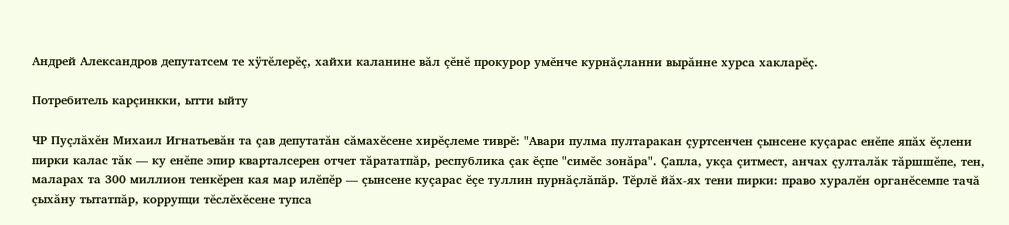Андрей Александров депутатсем те хÿтĕлерĕç, хайхи каланине вăл çĕнĕ прокурор умĕнче курнăçланни вырăнне хурса хакларĕç.

Потребитель карçинкки, ытти ыйту

ЧР Пуçлăхĕн Михаил Игнатьевăн та çав депутатăн сăмахĕсене хирĕçлеме тиврĕ: "Авари пулма пултаракан çуртсенчен çынсене куçарас енĕпе япăх ĕçлени пирки калас тăк — ку енĕпе эпир кварталсерен отчет тăрататпăр, республика çак ĕçпе "симĕс зонăра". Çапла, укçа çитмест, анчах çулталăк тăршшĕпе, тен, маларах та 300 миллион тенкĕрен кая мар илĕпĕр — çынсене куçарас ĕçе туллин пурнăçлăпăр. Тĕрлĕ йăх-ях тени пирки: право хуралĕн органĕсемпе тачă çыхăну тытатпăр, коррупци тĕслĕхĕсене тупса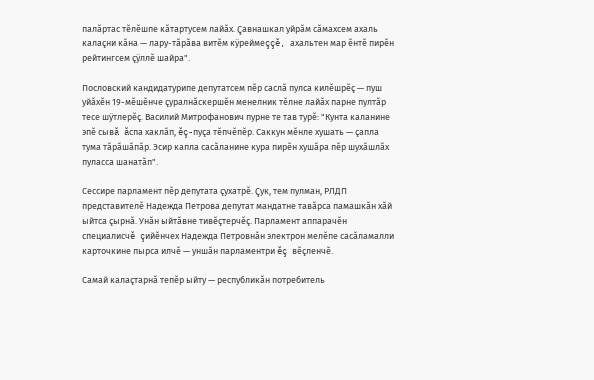палăртас тĕлĕшпе кăтартусем лайăх. Çавнашкал уйрăм сăмахсем ахаль калаçни кăна — лару-тăрăва витĕм кÿреймеççĕ, ахальтен мар ĕнтĕ пирĕн рейтингсем çÿллĕ шайра".

Пословский кандидатурипе депутатсем пĕр саслă пулса килĕшрĕç — пуш уйăхĕн 19-мĕшĕнче çуралнăскершĕн менелник тĕлне лайăх парне пултăр тесе шÿтлерĕç. Василий Митрофанович пурне те тав турĕ: "Кунта каланине эпĕ сывă ăспа хаклăп, ĕç-пуçа тĕпчĕпĕр. Саккун мĕнле хушать — çапла тума тăрăшăпăр. Эсир капла сасăланине кура пирĕн хушăра пĕр шухăшлăх пуласса шанатăп".

Сессире парламент пĕр депутата çухатрĕ. Çук, тем пулман, РЛДП представителĕ Надежда Петрова депутат мандатне тавăрса памашкăн хăй ыйтса çырнă. Унăн ыйтăвне тивĕçтерчĕç. Парламент аппарачĕн специалисчĕ çийĕнчех Надежда Петровнăн электрон мелĕпе сасăламалли карточкине пырса илчĕ — уншăн парламентри ĕç вĕçленчĕ.

Самай калаçтарнă тепĕр ыйту — республикăн потребитель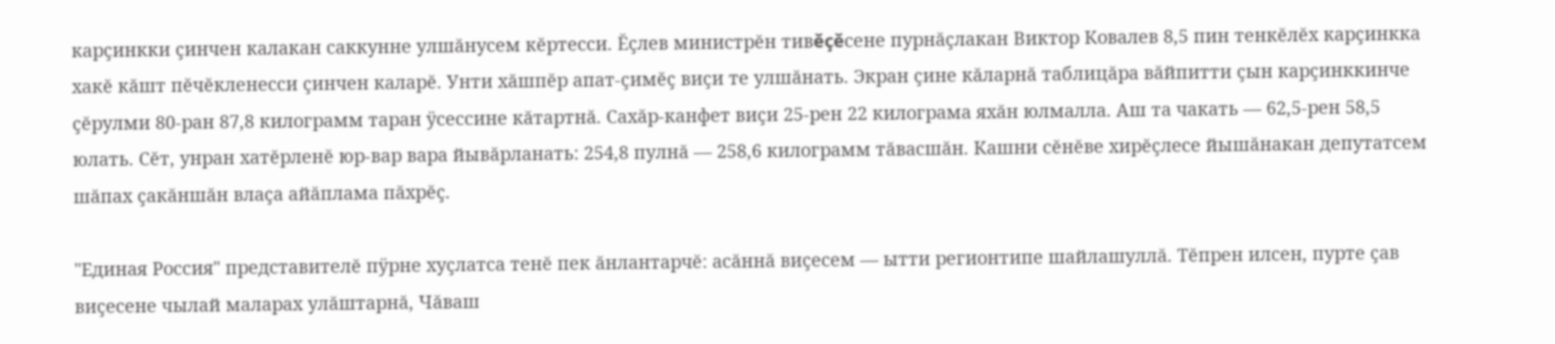карçинкки çинчен калакан саккунне улшăнусем кĕртесси. Ĕçлев министрĕн тивĕçĕсене пурнăçлакан Виктор Ковалев 8,5 пин тенкĕлĕх карçинкка хакĕ кăшт пĕчĕкленесси çинчен каларĕ. Унти хăшпĕр апат-çимĕç виçи те улшăнать. Экран çине кăларнă таблицăра вăйпитти çын карçинккинче çĕрулми 80-ран 87,8 килограмм таран ÿсессине кăтартнă. Сахăр-канфет виçи 25-рен 22 килограма яхăн юлмалла. Аш та чакать — 62,5-рен 58,5 юлать. Сĕт, унран хатĕрленĕ юр-вар вара йывăрланать: 254,8 пулнă — 258,6 килограмм тăвасшăн. Кашни сĕнĕве хирĕçлесе йышăнакан депутатсем шăпах çакăншăн влаçа айăплама пăхрĕç.

"Единая Россия" представителĕ пÿрне хуçлатса тенĕ пек ăнлантарчĕ: асăннă виçесем — ытти регионтипе шайлашуллă. Тĕпрен илсен, пурте çав виçесене чылай маларах улăштарнă, Чăваш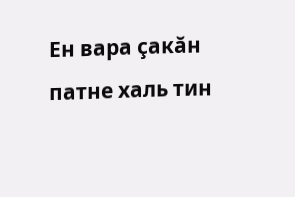Ен вара çакăн патне халь тин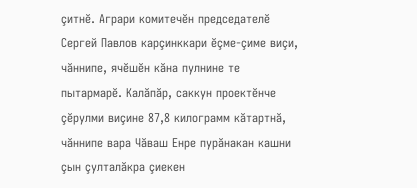çитнĕ. Аграри комитечĕн председателĕ Сергей Павлов карçинккари ĕçме-çиме виçи, чăннипе, ячĕшĕн кăна пулнине те пытармарĕ. Калăпăр, саккун проектĕнче çĕрулми виçине 87,8 килограмм кăтартнă, чăннипе вара Чăваш Енре пурăнакан кашни çын çулталăкра çиекен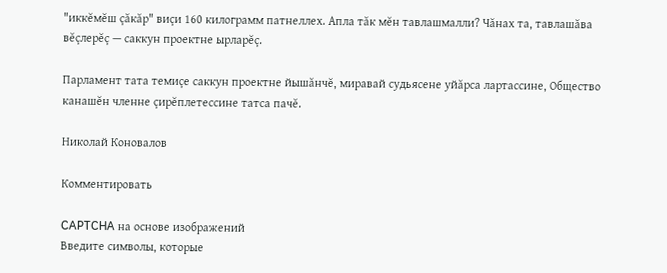"иккĕмĕш çăкăр" виçи 160 килограмм патнеллех. Апла тăк мĕн тавлашмалли? Чăнах та, тавлашăва вĕçлерĕç — саккун проектне ырларĕç.

Парламент тата темиçе саккун проектне йышăнчĕ, миравай судьясене уйăрса лартассине, Общество канашĕн членне çирĕплетессине татса пачĕ.

Николай Коновалов

Комментировать

CAPTCHA на основе изображений
Введите символы, которые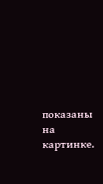показаны на картинке.